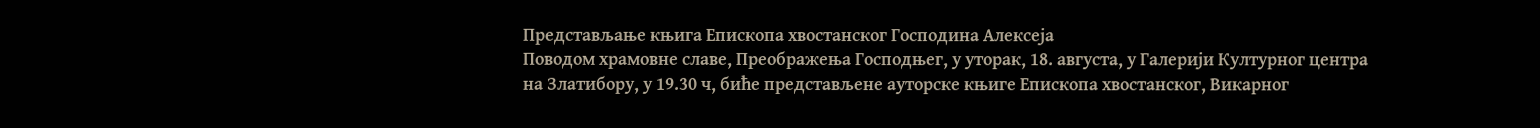Представљање књига Епископа хвостанског Господина Алексеја
Поводом храмовне славе, Преображења Господњег, у уторак, 18. августа, у Галерији Културног центра на Златибору, у 19.30 ч, биће представљене ауторске књиге Епископа хвостанског, Викарног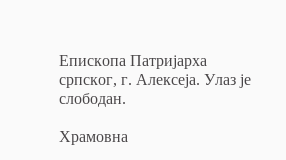Епископа Патријарха српског, г. Алексеја. Улаз је слободан.

Храмовна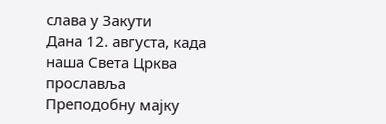слава у Закути
Дана 12. августа, када наша Света Црква прославља Преподобну мајку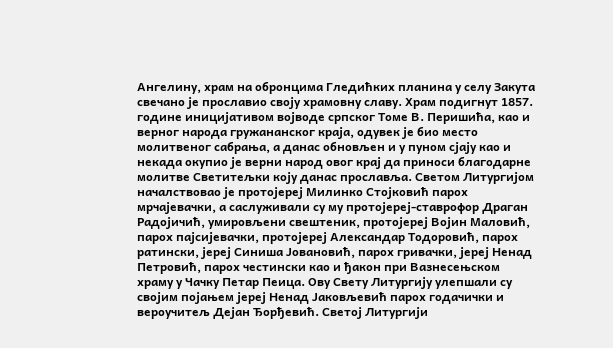Ангелину, храм на обронцима Гледићких планина у селу Закута свечано је прославио своју храмовну славу. Храм подигнут 1857. године иницијативом војводе српског Томе В. Перишића, као и верног народа гружананског краја, одувек је био место молитвеног сабрања, а данас обновљен и у пуном сјају као и некада окупио је верни народ овог крај да приноси благодарне молитве Светитељки коју данас прославља. Светом Литургијом началствовао је протојереј Милинко Стојковић парох мрчајевачки, а саслуживали су му протојереј-ставрофор Драган Радојичић, умировљени свештеник, протојереј Војин Маловић, парох пајсијевачки, протојереј Александар Тодоровић, парох ратински, јереј Синиша Јовановић, парох гривачки, јереј Ненад Петровић, парох честински као и ђакон при Вазнесењском храму у Чачку Петар Пеица. Ову Свету Литургију улепшали су својим појањем јереј Ненад Јаковљевић парох годачички и вероучитељ Дејан Ђорђевић. Светој Литургији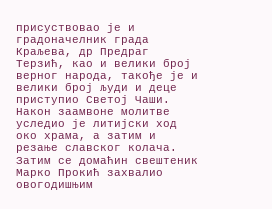присуствовао је и градоначелник града Краљева, др Предраг Терзић, као и велики број верног народа, такође је и велики број људи и деце приступио Светој Чаши. Након заамвоне молитве уследио је литијски ход око храма, а затим и резање славског колача. Затим се домаћин свештеник Марко Прокић захвалио овогодишњим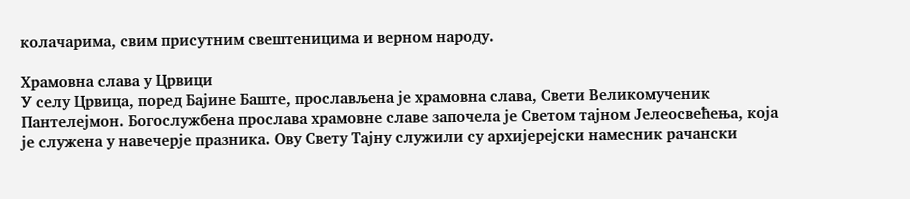колачарима, свим присутним свештеницима и верном народу.

Храмовна слава у Црвици
У селу Црвица, поред Бајине Баште, прослављена је храмовна слава, Свети Великомученик Пантелејмон. Богослужбена прослава храмовне славе започела је Светом тајном Јелеосвећења, која је служена у навечерје празника. Ову Свету Тајну служили су архијерејски намесник рачански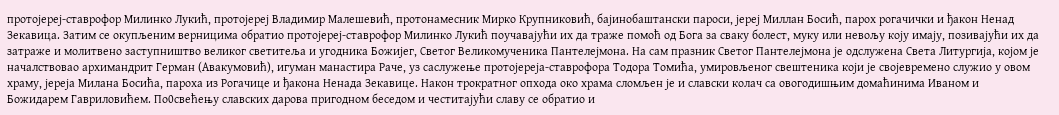протојереј-ставрофор Милинко Лукић, протојереј Владимир Малешевић, протонамесник Мирко Крупниковић, бајинобаштански пароси, јереј Миллан Босић, парох рогачички и ђакон Ненад Зекавица. Затим се окупљеним верницима обратио протојереј-ставрофор Милинко Лукић поучавајући их да траже помоћ од Бога за сваку болест, муку или невољу коју имају, позивајући их да затраже и молитвено заступништво великог светитеља и угодника Божијег, Светог Великомученика Пантелејмона. На сам празник Светог Пантелејмона је одслужена Света Литургија, којом је началствовао архимандрит Герман (Авакумовић), игуман манастира Раче, уз саслужење протојереја-ставрофора Тодора Томића, умировљеног свештеника који је својевремено служио у овом храму, јереја Милана Босића, пароха из Рогачице и ђакона Ненада Зекавице. Након трократног опхода око храма сломљен је и славски колач са овогодишњим домаћинима Иваном и Божидарем Гавриловићем. По0свећењу славских дарова пригодном беседом и честитајући славу се обратио и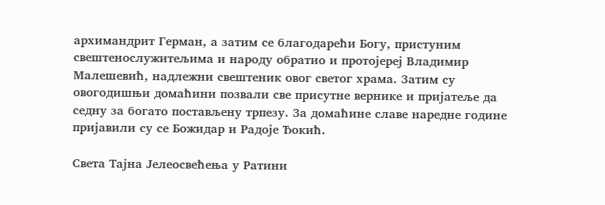архимандрит Герман, а затим се благодарећи Богу, пристуним свештенослужитељима и народу обратио и протојереј Владимир Малешевић, надлежни свештеник овог светог храма. Затим су овогодишњи домаћини позвали све присутне вернике и пријатеље да седну за богато постављену трпезу. За домаћине славе наредне године пријавили су се Божидар и Радоје Ђокић.

Света Тајна Јелеосвећења у Ратини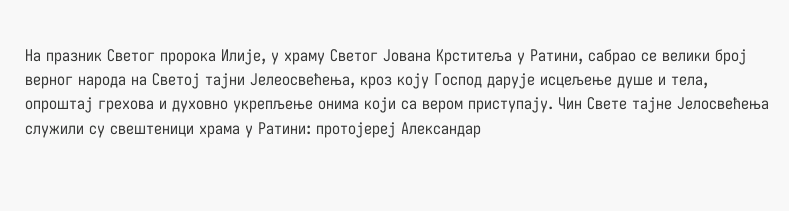На празник Светог пророка Илије, у храму Светог Јована Крститеља у Ратини, сабрао се велики број верног народа на Светој тајни Јелеосвећења, кроз коју Господ дарује исцељење душе и тела, опроштај грехова и духовно укрепљење онима који са вером приступају. Чин Свете тајне Јелосвећења служили су свештеници храма у Ратини: протојереј Александар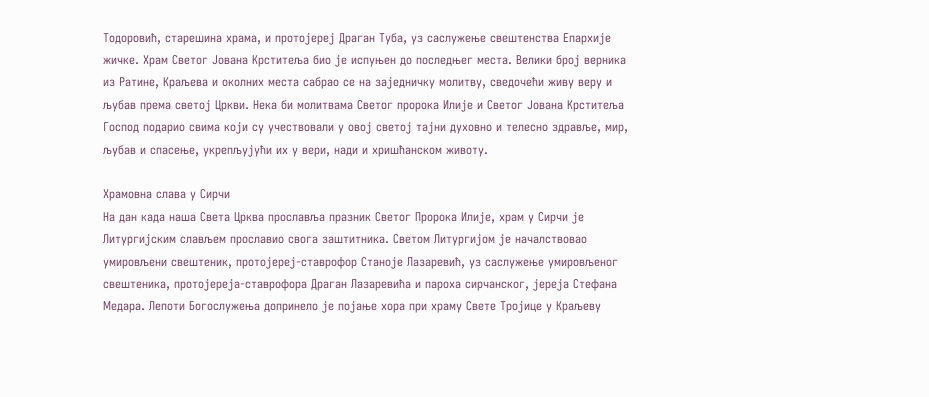Тодоровић, старешина храма, и протојереј Драган Туба, уз саслужење свештенства Епархије жичке. Храм Светог Јована Крститеља био је испуњен до последњег места. Велики број верника из Ратине, Краљева и околних места сабрао се на заједничку молитву, сведочећи живу веру и љубав према светој Цркви. Нека би молитвама Светог пророка Илије и Светог Јована Крститеља Господ подарио свима који су учествовали у овој светој тајни духовно и телесно здравље, мир, љубав и спасење, укрепљујући их у вери, нади и хришћанском животу.

Храмовна слава у Сирчи
На дан када наша Света Црква прославља празник Светог Пророка Илије, храм у Сирчи је Литургијским слављем прославио свога заштитника. Светом Литургијом је началствовао умировљени свештеник, протојереј-ставрофор Станоје Лазаревић, уз саслужење умировљеног свештеника, протојереја-ставрофора Драган Лазаревића и пароха сирчанског, јереја Стефана Медара. Лепоти Богослужења допринело је појање хора при храму Свете Тројице у Краљеву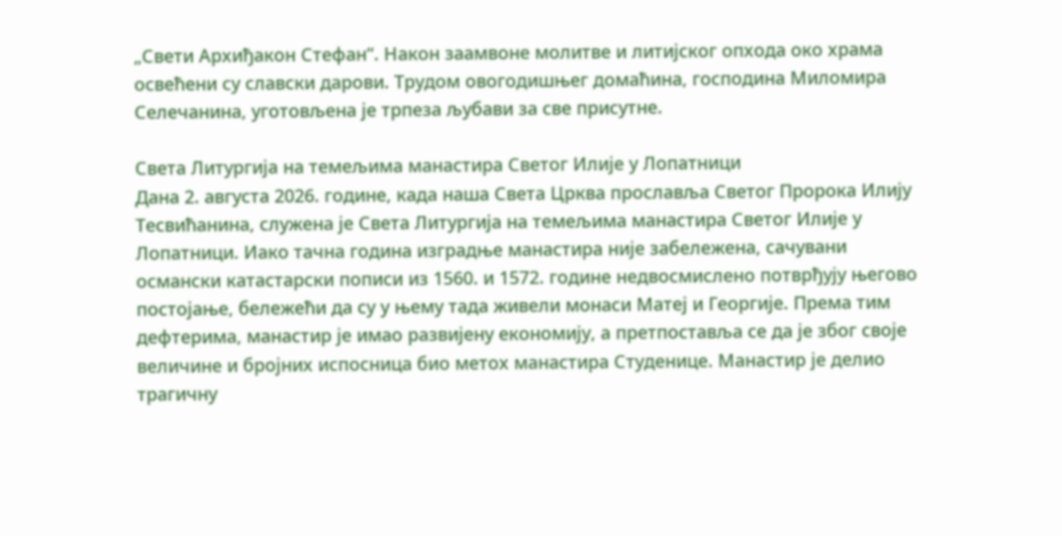„Свети Архиђакон Стефан“. Након заамвоне молитве и литијског опхода око храма освећени су славски дарови. Трудом овогодишњег домаћина, господина Миломира Селечанина, уготовљена је трпеза љубави за све присутне.

Света Литургија на темељима манастира Светог Илије у Лопатници
Дана 2. августа 2026. године, када наша Света Црква прославља Светог Пророка Илију Тесвићанина, служена је Света Литургија на темељима манастира Светог Илије у Лопатници. Иако тачна година изградње манастира није забележена, сачувани османски катастарски пописи из 1560. и 1572. године недвосмислено потврђују његово постојање, бележећи да су у њему тада живели монаси Матеј и Георгије. Према тим дефтерима, манастир је имао развијену економију, а претпоставља се да је због своје величине и бројних испосница био метох манастира Студенице. Манастир је делио трагичну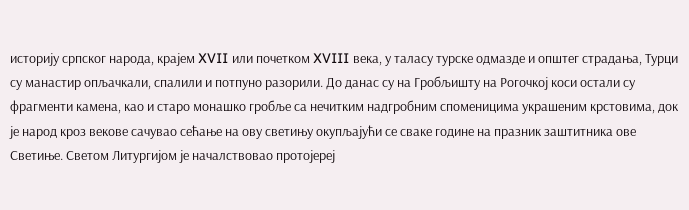историју српског народа, крајем XVII или почетком XVIII века, у таласу турске одмазде и општег страдања, Турци су манастир опљачкали, спалили и потпуно разорили. До данас су на Гробљишту на Рогочкој коси остали су фрагменти камена, као и старо монашко гробље са нечитким надгробним споменицима украшеним крстовима, док је народ кроз векове сачувао сећање на ову светињу окупљајући се сваке године на празник заштитника ове Светиње. Светом Литургијом је началствовао протојереј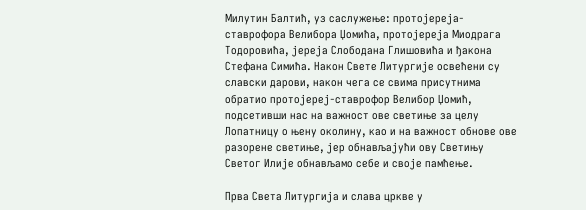Милутин Балтић, уз саслужење: протојереја-ставрофора Велибора Џомића, протојереја Миодрага Тодоровића, јереја Слободана Глишовића и ђакона Стефана Симића. Након Свете Литургије освећени су славски дарови, након чега се свима присутнима обратио протојереј-ставрофор Велибор Џомић, подсетивши нас на важност ове светиње за целу Лопатницу о њену околину, као и на важност обнове ове разорене светиње, јер обнављајући ову Светињу Светог Илије обнављамо себе и своје памћење.

Прва Света Литургија и слава цркве у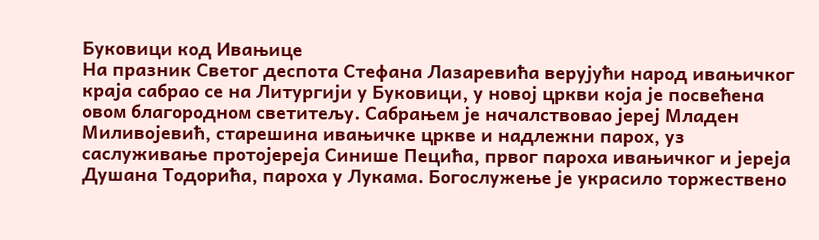Буковици код Ивањице
На празник Светог деспота Стефана Лазаревића верујући народ ивањичког краја сабрао се на Литургији у Буковици, у новој цркви која је посвећена овом благородном светитељу. Сабрањем је началствовао јереј Младен Миливојевић, старешина ивањичке цркве и надлежни парох, уз саслуживање протојереја Синише Пецића, првог пароха ивањичког и јереја Душана Тодорића, пароха у Лукама. Богослужење је украсило торжествено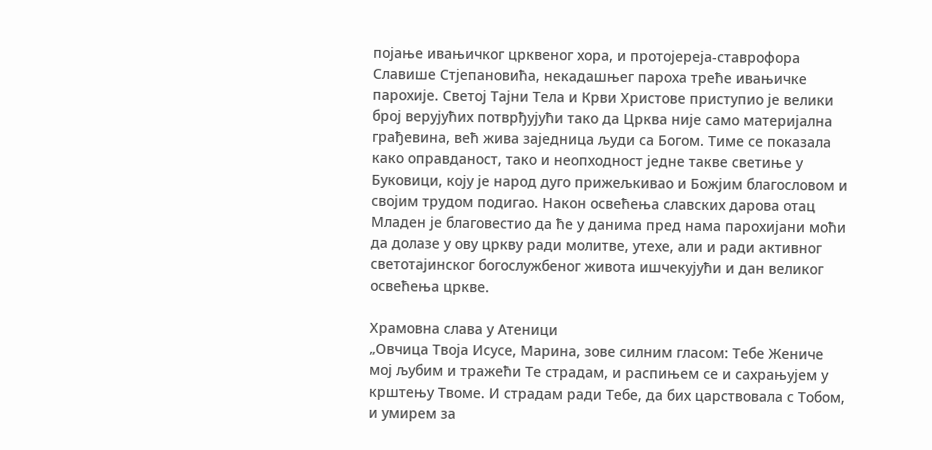појање ивањичког црквеног хора, и протојереја-ставрофора Славише Стјепановића, некадашњег пароха треће ивањичке парохије. Светој Тајни Тела и Крви Христове приступио је велики број верујућих потврђујући тако да Црква није само материјална грађевина, већ жива заједница људи са Богом. Тиме се показала како оправданост, тако и неопходност једне такве светиње у Буковици, коју је народ дуго прижељкивао и Божјим благословом и својим трудом подигао. Након освећења славских дарова отац Младен је благовестио да ће у данима пред нама парохијани моћи да долазе у ову цркву ради молитве, утехе, али и ради активног светотајинског богослужбеног живота ишчекујући и дан великог освећења цркве.

Храмовна слава у Атеници
„Овчица Твоја Исусе, Марина, зове силним гласом: Тебе Жениче мој љубим и тражећи Те страдам, и распињем се и сахрањујем у крштењу Твоме. И страдам ради Тебе, да бих царствовала с Тобом, и умирем за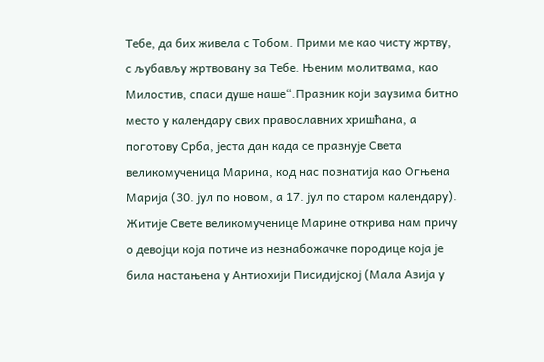Тебе, да бих живела с Тобом. Прими ме као чисту жртву, с љубављу жртвовану за Тебе. Њеним молитвама, као Милостив, спаси душе наше“.Празник који заузима битно место у календару свих православних хришћана, а поготову Срба, јеста дан када се празнује Света великомученица Марина, код нас познатија као Огњена Марија (30. јул по новом, а 17. јул по старом календару). Житије Свете великомученице Марине открива нам причу о девојци која потиче из незнабожачке породице која је била настањена у Антиохији Писидијској (Мала Азија у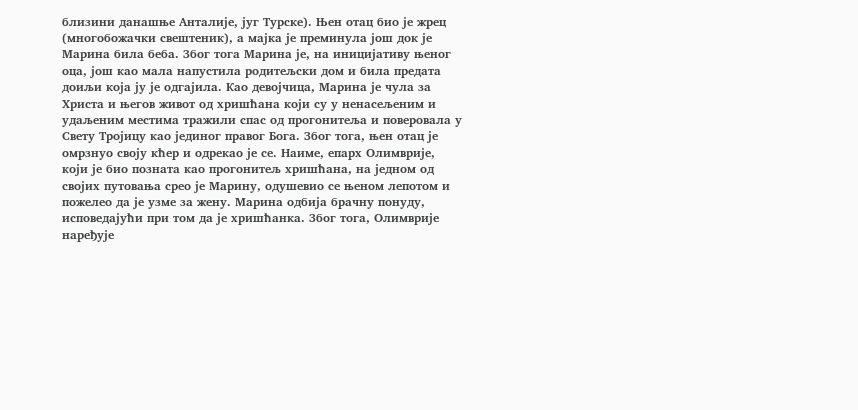близини данашње Анталије, југ Турске). Њен отац био је жрец (многобожачки свештеник), а мајка је преминула још док је Марина била беба. Због тога Марина је, на иницијативу њеног оца, још као мала напустила родитељски дом и била предата доиљи која ју је одгајила. Као девојчица, Марина је чула за Христа и његов живот од хришћана који су у ненасељеним и удаљеним местима тражили спас од прогонитеља и поверовала у Свету Тројицу као јединог правог Бога. Због тога, њен отац је омрзнуо своју кћер и одрекао је се. Наиме, епарх Олимврије, који је био позната као прогонитељ хришћана, на једном од својих путовања срео је Марину, одушевио се њеном лепотом и пожелео да је узме за жену. Марина одбија брачну понуду, исповедајући при том да је хришћанка. Због тога, Олимврије наређује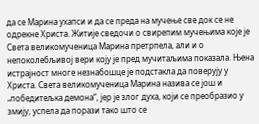да се Марина ухапси и да се преда на мучење све док се не одрекне Христа. Житије сведочи о свирепим мучењима које је Света великомученица Марина претрпела, али и о непоколебљивој вери коју је пред мучитаљима показала. Њена истрајност многе незнабошце је подстакла да поверују у Христа. Света великомученица Марина назива се још и „победитељка демона“, јер је злог духа, који се преобразио у змију, успела да порази тако што се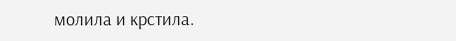молила и крстила.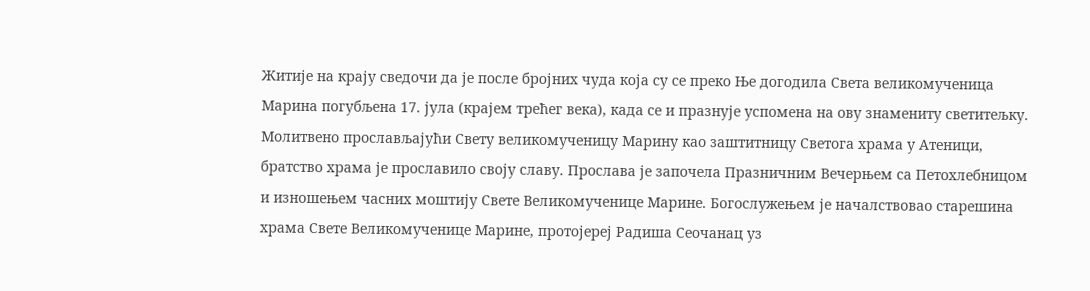Житије на крају сведочи да је после бројних чуда која су се преко Ње догодила Света великомученица Марина погубљена 17. јула (крајем трећег века), када се и празнује успомена на ову знамениту светитељку. Молитвено прослављајући Свету великомученицу Марину као заштитницу Светога храма у Атеници, братство храма је прославило своју славу. Прослава је започела Празничним Вечерњем са Петохлебницом и изношењем часних моштију Свете Великомученице Марине. Богослужењем је началствовао старешина храма Свете Великомученице Марине, протојереј Радиша Сеочанац уз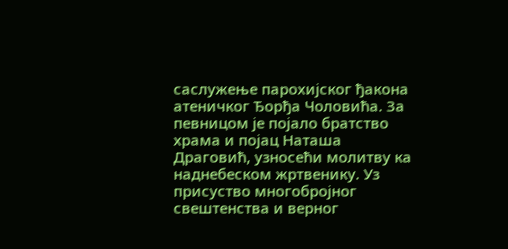саслужење парохијског ђакона атеничког Ђорђа Чоловића. За певницом је појало братство храма и појац Наташа Драговић, узносећи молитву ка наднебеском жртвенику. Уз присуство многобројног свештенства и верног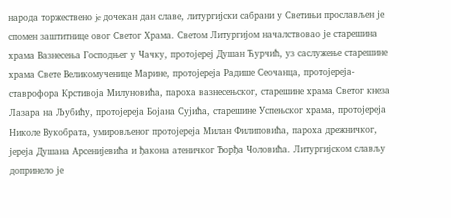народа торжествено je дочекан дан славе, литургијски сабрани у Светињи прослављен је спомен заштитнице овог Светог Храма. Светом Литургијом началствовао је старешина храма Вазнесења Господњег у Чачку, протојереј Душан Ћурчић, уз саслужење старешине храма Свете Великомученице Марине, протојереја Радише Сеочанца, протојереја-ставрофора Крстивоја Милуновића, пароха вазнесењског, старешине храма Светог кнеза Лазара на Љубићу, протојереја Бојана Сујића, старешине Успењског храма, протојереја Николе Вукобрата, умировљеног протојереја Милан Филиповића, пароха дрежничког, јереја Душана Арсенијевића и ђакона атеничког Ђорђа Чоловића. Литургијском слављу допринело је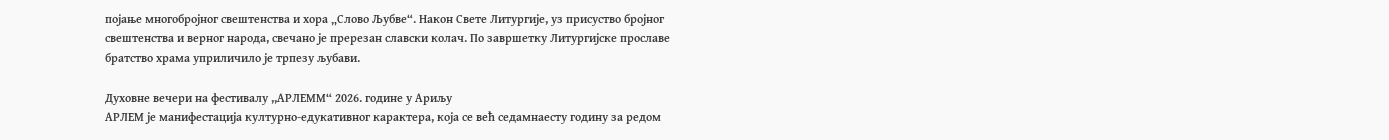појање многобројног свештенства и хора „Слово Љубве“. Након Свете Литургије, уз присуство бројног свештенства и верног народа, свечано је пререзан славски колач. По завршетку Литургијске прославе братство храма уприличило је трпезу љубави.

Духовне вечери на фестивалу ,,АРЛЕММ“ 2026. године у Ариљу
АРЛЕМ је манифестација културно-едукативног карактера, која се већ седамнаесту годину за редом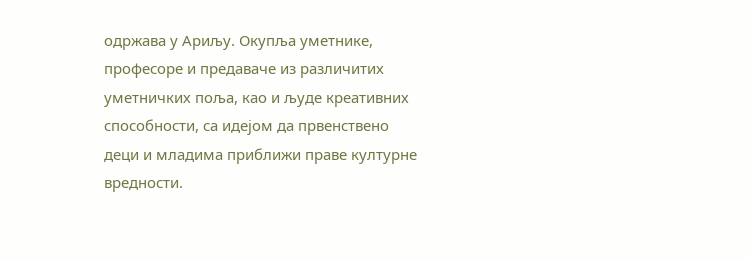одржава у Ариљу. Окупља уметнике, професоре и предаваче из различитих уметничких поља, као и људе креативних способности, са идејом да првенствено деци и младима приближи праве културне вредности.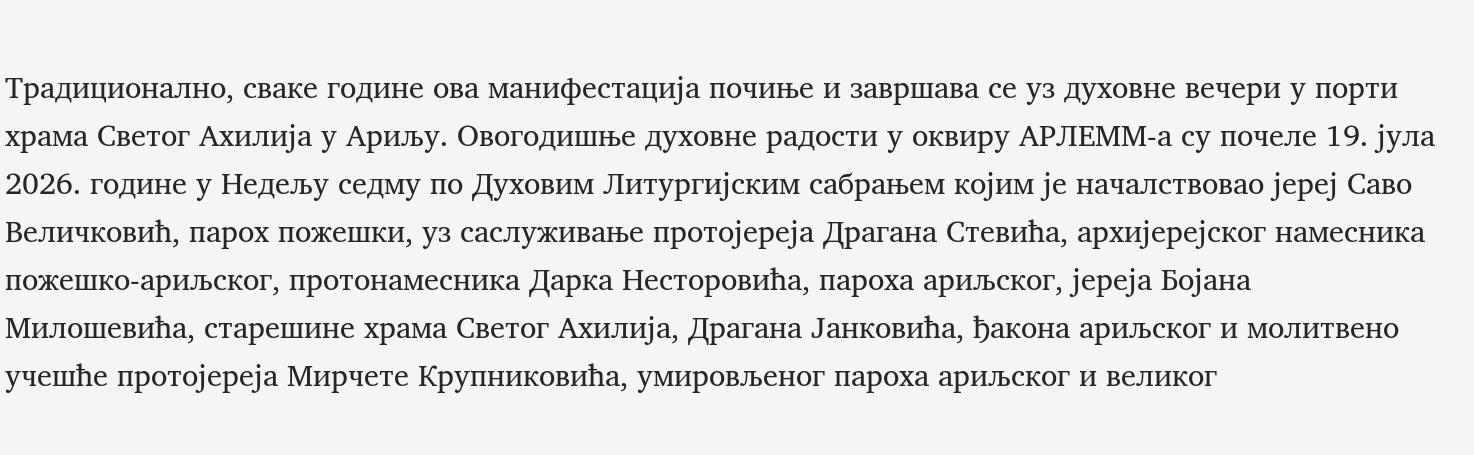Традиционално, сваке године ова манифестација почиње и завршава се уз духовне вечери у порти храма Светог Ахилија у Ариљу. Овогодишње духовне радости у оквиру АРЛЕММ-а су почеле 19. јула 2026. године у Недељу седму по Духовим Литургијским сабрањем којим је началствовао јереј Саво Величковић, парох пожешки, уз саслуживање протојереја Драгана Стевића, архијерејског намесника пожешко-ариљског, протонамесника Дарка Несторовића, пароха ариљског, јереја Бојана Милошевића, старешине храма Светог Ахилија, Драгана Јанковића, ђакона ариљског и молитвено учешће протојереја Мирчете Крупниковића, умировљеног пароха ариљског и великог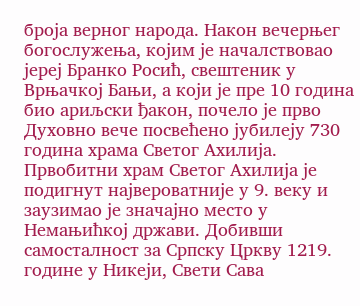броја верног народа. Након вечерњег богослужења, којим је началствовао јереј Бранко Росић, свештеник у Врњачкој Бањи, а који је пре 10 година био ариљски ђакон, почело је прво Духовно вече посвећено јубилеју 730 година храма Светог Ахилија. Првобитни храм Светог Ахилија је подигнут највероватније у 9. веку и заузимао је значајно место у Немањићкој држави. Добивши самосталност за Српску Цркву 1219. године у Никеји, Свети Сава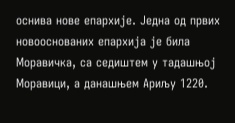оснива нове епархије. Једна од првих новооснованих епархија је била Моравичка, са седиштем у тадашњој Моравици, а данашњем Ариљу 1220.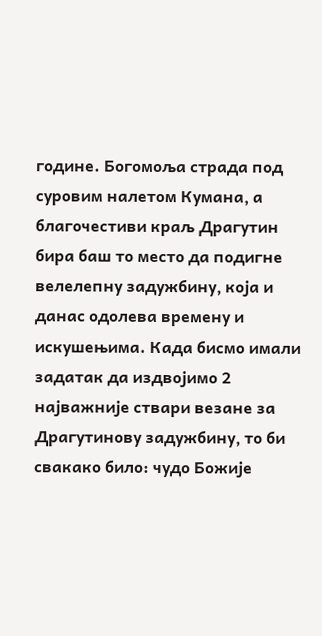године. Богомоља страда под суровим налетом Кумана, а благочестиви краљ Драгутин бира баш то место да подигне велелепну задужбину, која и данас одолева времену и искушењима. Када бисмо имали задатак да издвојимо 2 најважније ствари везане за Драгутинову задужбину, то би свакако било: чудо Божије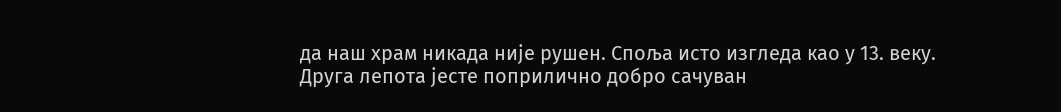да наш храм никада није рушен. Споља исто изгледа као у 13. веку. Друга лепота јесте поприлично добро сачуван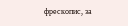фрескопис, за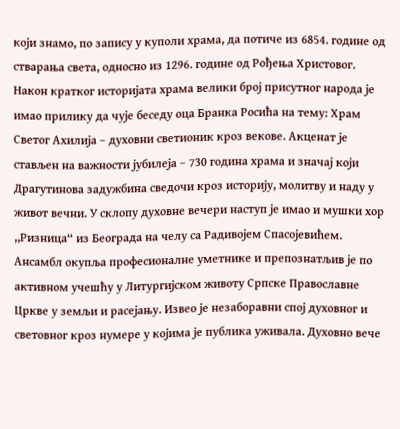који знамо, по запису у куполи храма, да потиче из 6854. године од стварања света, односно из 1296. године од Рођења Христовог. Након кратког историјата храма велики број присутног народа је имаo прилику да чује беседу оца Бранка Росића на тему: Храм Светог Ахилија – духовни светионик кроз векове. Акценат је стављен на важности јубилеја – 730 година храма и значај који Драгутинова задужбина сведочи кроз историју, молитву и наду у живот вечни. У склопу духовне вечери наступ је имао и мушки хор ,,Ризница“ из Београда на челу са Радивојем Спасојевићем. Ансамбл окупља професионалне уметнике и препознатљив је по активном учешћу у Литургијском животу Српске Православне Цркве у земљи и расејању. Извео је незаборавни спој духовног и световног кроз нумере у којима је публика уживала. Духовно вече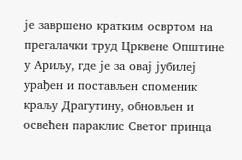је завршено кратким освртом на прегалачки труд Црквене Општине у Ариљу, где је за овај јубилеј урађен и постављен споменик краљу Драгутину, обновљен и освећен параклис Светог принца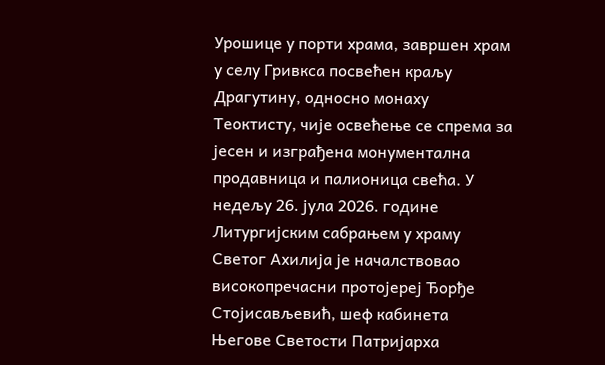Урошице у порти храма, завршен храм у селу Гривкса посвећен краљу Драгутину, односно монаху Теоктисту, чије освећење се спрема за јесен и изграђена монументална продавница и палионица свећа. У недељу 26. јула 2026. године Литургијским сабрањем у храму Светог Ахилија је началствовао високопречасни протојереј Ђорђе Стојисављевић, шеф кабинета Његове Светости Патријарха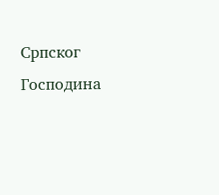Српског Господина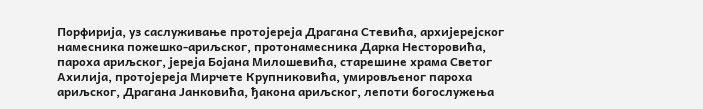Порфирија, уз саслуживање протојереја Драгана Стевића, архијерејског намесника пожешко-ариљског, протонамесника Дарка Несторовића, пароха ариљског, јереја Бојана Милошевића, старешине храма Светог Ахилија, протојереја Мирчете Крупниковића, умировљеног пароха ариљског, Драгана Јанковића, ђакона ариљског, лепоти богослужења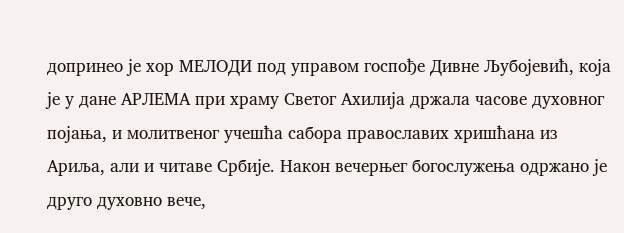допринео је хор МЕЛОДИ под управом госпође Дивне Љубојевић, која је у дане АРЛЕМА при храму Светог Ахилија држала часове духовног појања, и молитвеног учешћа сабора православих хришћана из Ариља, али и читаве Србије. Након вечерњег богослужења одржано је друго духовно вече,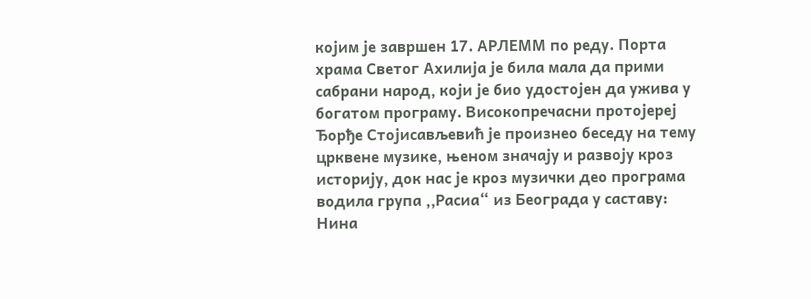којим је завршен 17. АРЛЕММ по реду. Порта храма Светог Ахилија је била мала да прими сабрани народ, који је био удостојен да ужива у богатом програму. Високопречасни протојереј Ђорђе Стојисављевић је произнео беседу на тему црквене музике, њеном значају и развоју кроз историју, док нас је кроз музички део програма водила група ,,Расиа“ из Београда у саставу: Нина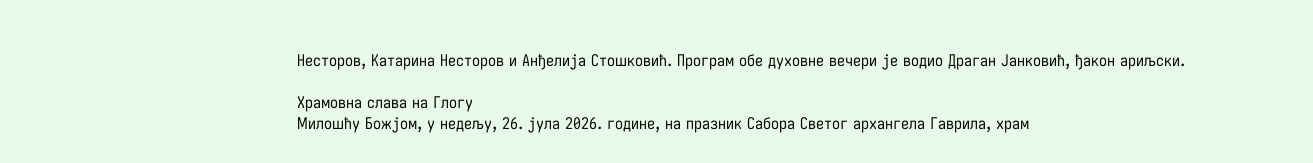Несторов, Катарина Несторов и Анђелија Стошковић. Програм обе духовне вечери је водио Драган Јанковић, ђакон ариљски.

Храмовна слава на Глогу
Милошћу Божјом, у недељу, 26. јула 2026. године, на празник Сабора Светог архангела Гаврила, храм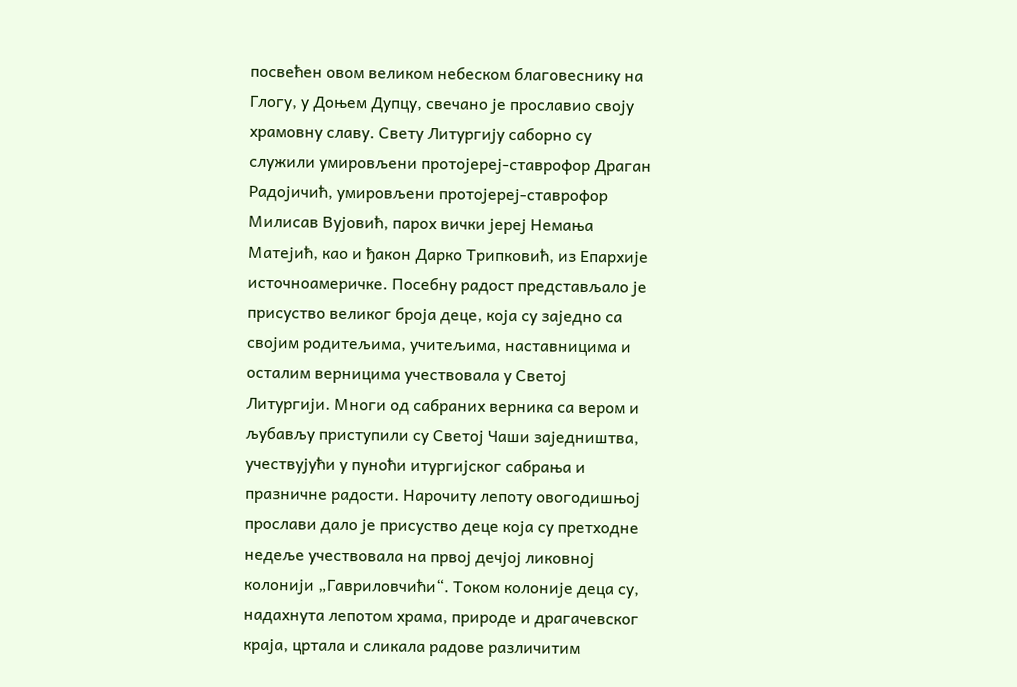посвећен овом великом небеском благовеснику на Глогу, у Доњем Дупцу, свечано је прославио своју храмовну славу. Свету Литургију саборно су служили умировљени протојереј-ставрофор Драган Радојичић, умировљени протојереј-ставрофор Милисав Вујовић, парох вички јереј Немања Матејић, као и ђакон Дарко Трипковић, из Епархије источноамеричке. Посебну радост представљало је присуство великог броја деце, која су заједно са својим родитељима, учитељима, наставницима и осталим верницима учествовала у Светој Литургији. Многи од сабраних верника са вером и љубављу приступили су Светој Чаши заједништва, учествујући у пуноћи итургијског сабрања и празничне радости. Нарочиту лепоту овогодишњој прослави дало је присуство деце која су претходне недеље учествовала на првој дечјој ликовној колонији „Гавриловчићи“. Током колоније деца су, надахнута лепотом храма, природе и драгачевског краја, цртала и сликала радове различитим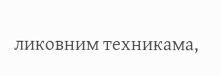ликовним техникама,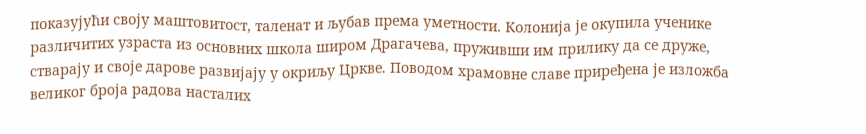показујући своју маштовитост, таленат и љубав према уметности. Колонија је окупила ученике различитих узраста из основних школа широм Драгачева, пруживши им прилику да се друже, стварају и своје дарове развијају у окриљу Цркве. Поводом храмовне славе приређена је изложба великог броја радова насталих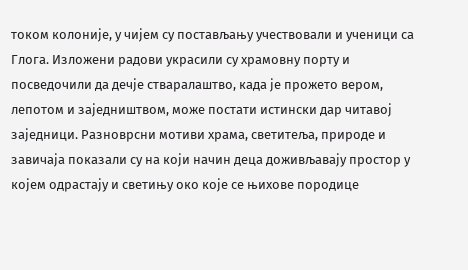током колоније, у чијем су постављању учествовали и ученици са Глога. Изложени радови украсили су храмовну порту и посведочили да дечје стваралаштво, када је прожето вером, лепотом и заједништвом, може постати истински дар читавој заједници. Разноврсни мотиви храма, светитеља, природе и завичаја показали су на који начин деца доживљавају простор у којем одрастају и светињу око које се њихове породице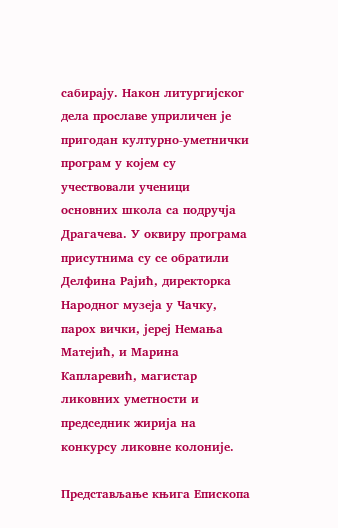сабирају. Након литургијског дела прославе уприличен је пригодан културно-уметнички програм у којем су учествовали ученици основних школа са подручја Драгачева. У оквиру програма присутнима су се обратили Делфина Рајић, директорка Народног музеја у Чачку, парох вички, јереј Немања Матејић, и Марина Капларевић, магистар ликовних уметности и председник жирија на конкурсу ликовне колоније.

Представљање књига Епископа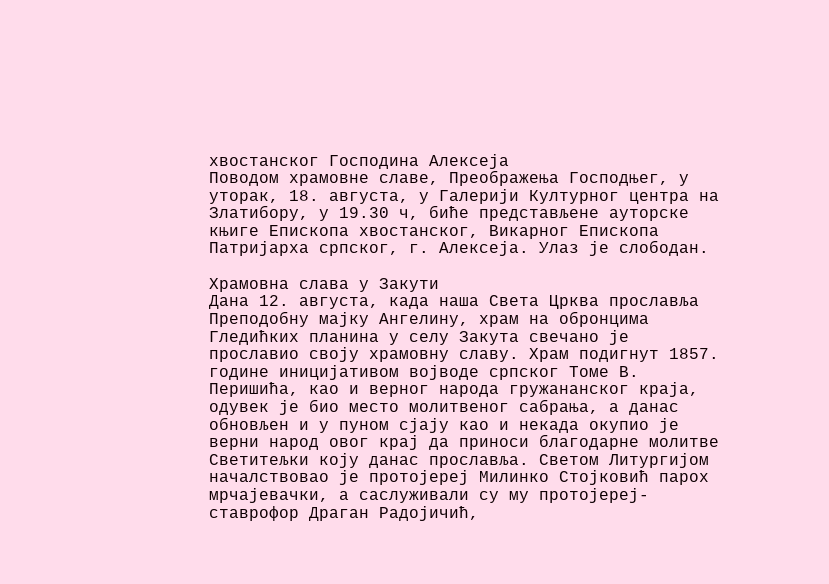хвостанског Господина Алексеја
Поводом храмовне славе, Преображења Господњег, у уторак, 18. августа, у Галерији Културног центра на Златибору, у 19.30 ч, биће представљене ауторске књиге Епископа хвостанског, Викарног Епископа Патријарха српског, г. Алексеја. Улаз је слободан.

Храмовна слава у Закути
Дана 12. августа, када наша Света Црква прославља Преподобну мајку Ангелину, храм на обронцима Гледићких планина у селу Закута свечано је прославио своју храмовну славу. Храм подигнут 1857. године иницијативом војводе српског Томе В. Перишића, као и верног народа гружананског краја, одувек је био место молитвеног сабрања, а данас обновљен и у пуном сјају као и некада окупио је верни народ овог крај да приноси благодарне молитве Светитељки коју данас прославља. Светом Литургијом началствовао је протојереј Милинко Стојковић парох мрчајевачки, а саслуживали су му протојереј-ставрофор Драган Радојичић,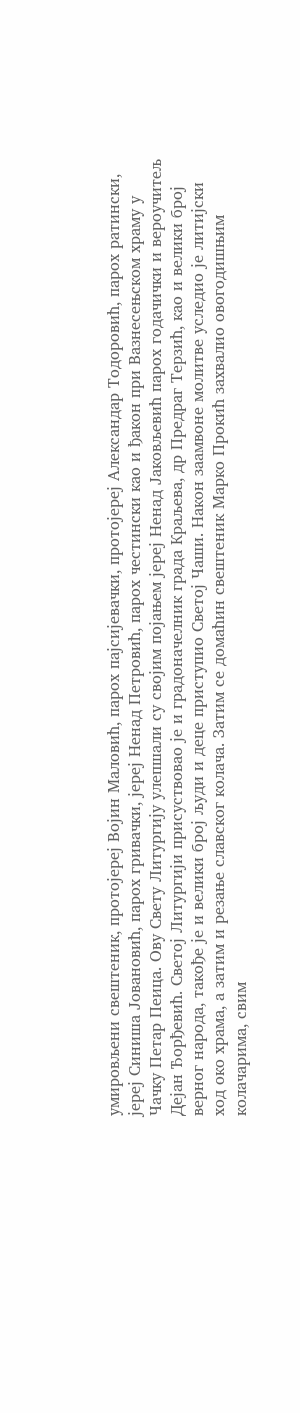умировљени свештеник, протојереј Војин Маловић, парох пајсијевачки, протојереј Александар Тодоровић, парох ратински, јереј Синиша Јовановић, парох гривачки, јереј Ненад Петровић, парох честински као и ђакон при Вазнесењском храму у Чачку Петар Пеица. Ову Свету Литургију улепшали су својим појањем јереј Ненад Јаковљевић парох годачички и вероучитељ Дејан Ђорђевић. Светој Литургији присуствовао је и градоначелник града Краљева, др Предраг Терзић, као и велики број верног народа, такође је и велики број људи и деце приступио Светој Чаши. Након заамвоне молитве уследио је литијски ход око храма, а затим и резање славског колача. Затим се домаћин свештеник Марко Прокић захвалио овогодишњим колачарима, свим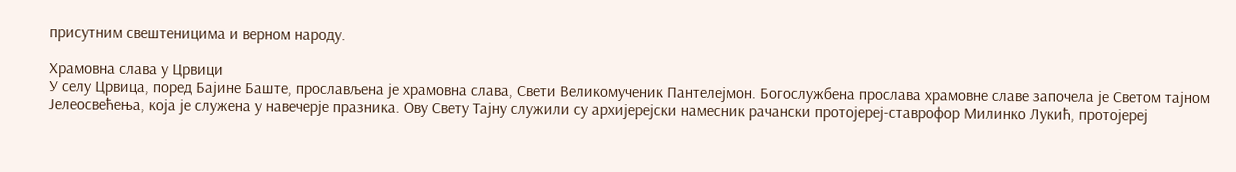присутним свештеницима и верном народу.

Храмовна слава у Црвици
У селу Црвица, поред Бајине Баште, прослављена је храмовна слава, Свети Великомученик Пантелејмон. Богослужбена прослава храмовне славе започела је Светом тајном Јелеосвећења, која је служена у навечерје празника. Ову Свету Тајну служили су архијерејски намесник рачански протојереј-ставрофор Милинко Лукић, протојереј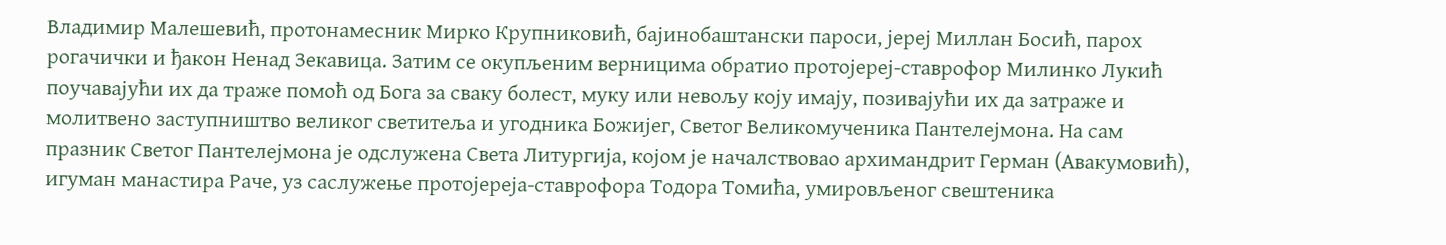Владимир Малешевић, протонамесник Мирко Крупниковић, бајинобаштански пароси, јереј Миллан Босић, парох рогачички и ђакон Ненад Зекавица. Затим се окупљеним верницима обратио протојереј-ставрофор Милинко Лукић поучавајући их да траже помоћ од Бога за сваку болест, муку или невољу коју имају, позивајући их да затраже и молитвено заступништво великог светитеља и угодника Божијег, Светог Великомученика Пантелејмона. На сам празник Светог Пантелејмона је одслужена Света Литургија, којом је началствовао архимандрит Герман (Авакумовић), игуман манастира Раче, уз саслужење протојереја-ставрофора Тодора Томића, умировљеног свештеника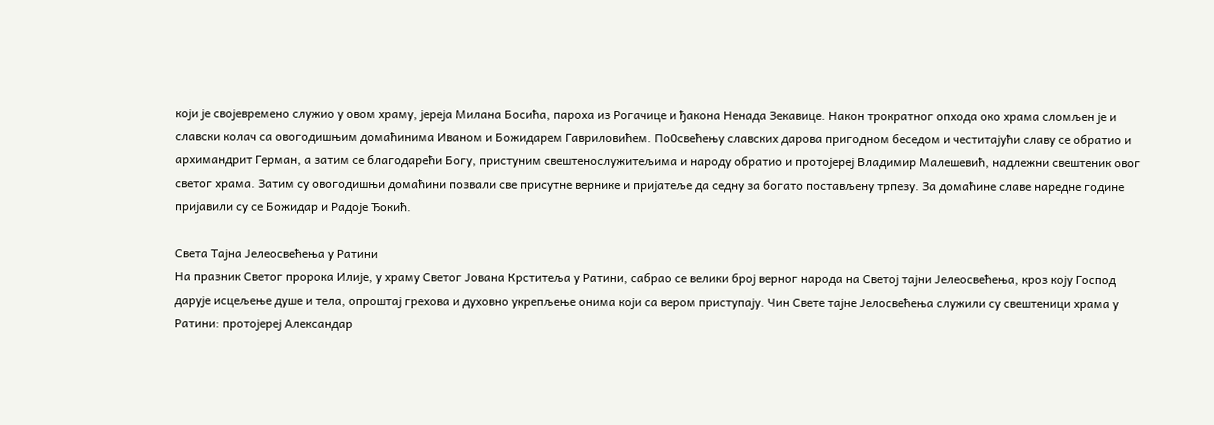који је својевремено служио у овом храму, јереја Милана Босића, пароха из Рогачице и ђакона Ненада Зекавице. Након трократног опхода око храма сломљен је и славски колач са овогодишњим домаћинима Иваном и Божидарем Гавриловићем. По0свећењу славских дарова пригодном беседом и честитајући славу се обратио и архимандрит Герман, а затим се благодарећи Богу, пристуним свештенослужитељима и народу обратио и протојереј Владимир Малешевић, надлежни свештеник овог светог храма. Затим су овогодишњи домаћини позвали све присутне вернике и пријатеље да седну за богато постављену трпезу. За домаћине славе наредне године пријавили су се Божидар и Радоје Ђокић.

Света Тајна Јелеосвећења у Ратини
На празник Светог пророка Илије, у храму Светог Јована Крститеља у Ратини, сабрао се велики број верног народа на Светој тајни Јелеосвећења, кроз коју Господ дарује исцељење душе и тела, опроштај грехова и духовно укрепљење онима који са вером приступају. Чин Свете тајне Јелосвећења служили су свештеници храма у Ратини: протојереј Александар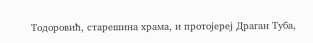Тодоровић, старешина храма, и протојереј Драган Туба,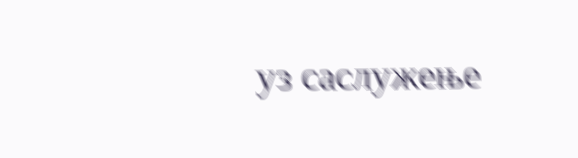уз саслужење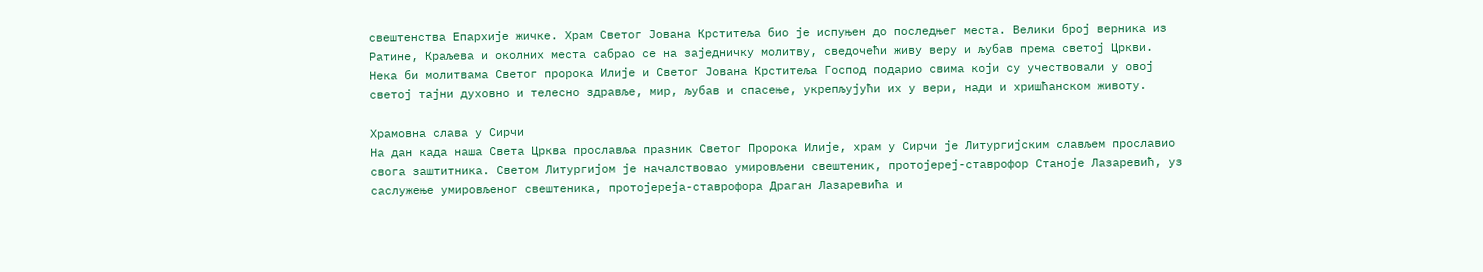свештенства Епархије жичке. Храм Светог Јована Крститеља био је испуњен до последњег места. Велики број верника из Ратине, Краљева и околних места сабрао се на заједничку молитву, сведочећи живу веру и љубав према светој Цркви. Нека би молитвама Светог пророка Илије и Светог Јована Крститеља Господ подарио свима који су учествовали у овој светој тајни духовно и телесно здравље, мир, љубав и спасење, укрепљујући их у вери, нади и хришћанском животу.

Храмовна слава у Сирчи
На дан када наша Света Црква прославља празник Светог Пророка Илије, храм у Сирчи је Литургијским слављем прославио свога заштитника. Светом Литургијом је началствовао умировљени свештеник, протојереј-ставрофор Станоје Лазаревић, уз саслужење умировљеног свештеника, протојереја-ставрофора Драган Лазаревића и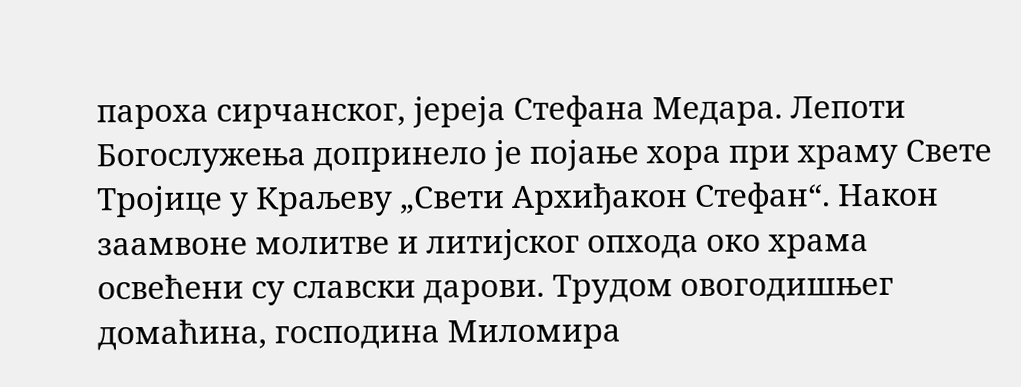пароха сирчанског, јереја Стефана Медара. Лепоти Богослужења допринело је појање хора при храму Свете Тројице у Краљеву „Свети Архиђакон Стефан“. Након заамвоне молитве и литијског опхода око храма освећени су славски дарови. Трудом овогодишњег домаћина, господина Миломира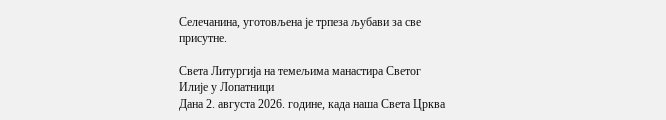Селечанина, уготовљена је трпеза љубави за све присутне.

Света Литургија на темељима манастира Светог Илије у Лопатници
Дана 2. августа 2026. године, када наша Света Црква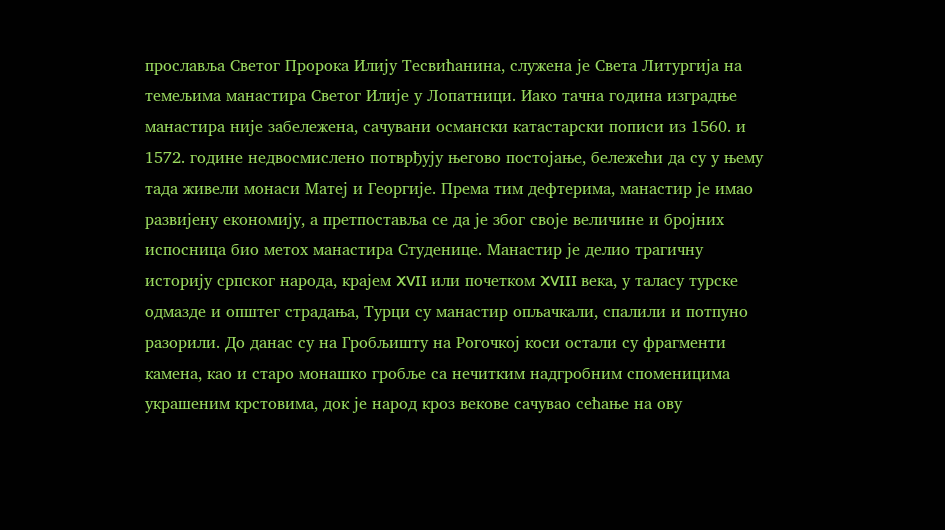прославља Светог Пророка Илију Тесвићанина, служена је Света Литургија на темељима манастира Светог Илије у Лопатници. Иако тачна година изградње манастира није забележена, сачувани османски катастарски пописи из 1560. и 1572. године недвосмислено потврђују његово постојање, бележећи да су у њему тада живели монаси Матеј и Георгије. Према тим дефтерима, манастир је имао развијену економију, а претпоставља се да је због своје величине и бројних испосница био метох манастира Студенице. Манастир је делио трагичну историју српског народа, крајем XVII или почетком XVIII века, у таласу турске одмазде и општег страдања, Турци су манастир опљачкали, спалили и потпуно разорили. До данас су на Гробљишту на Рогочкој коси остали су фрагменти камена, као и старо монашко гробље са нечитким надгробним споменицима украшеним крстовима, док је народ кроз векове сачувао сећање на ову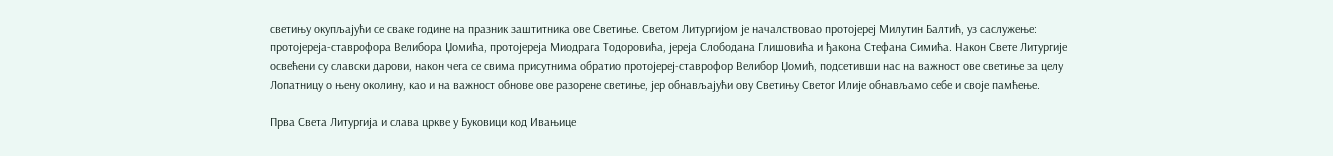светињу окупљајући се сваке године на празник заштитника ове Светиње. Светом Литургијом је началствовао протојереј Милутин Балтић, уз саслужење: протојереја-ставрофора Велибора Џомића, протојереја Миодрага Тодоровића, јереја Слободана Глишовића и ђакона Стефана Симића. Након Свете Литургије освећени су славски дарови, након чега се свима присутнима обратио протојереј-ставрофор Велибор Џомић, подсетивши нас на важност ове светиње за целу Лопатницу о њену околину, као и на важност обнове ове разорене светиње, јер обнављајући ову Светињу Светог Илије обнављамо себе и своје памћење.

Прва Света Литургија и слава цркве у Буковици код Ивањице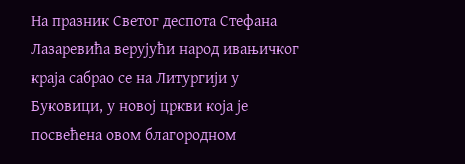На празник Светог деспота Стефана Лазаревића верујући народ ивањичког краја сабрао се на Литургији у Буковици, у новој цркви која је посвећена овом благородном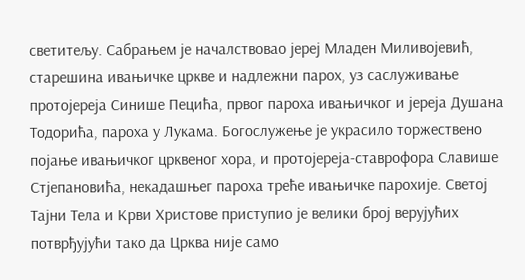светитељу. Сабрањем је началствовао јереј Младен Миливојевић, старешина ивањичке цркве и надлежни парох, уз саслуживање протојереја Синише Пецића, првог пароха ивањичког и јереја Душана Тодорића, пароха у Лукама. Богослужење је украсило торжествено појање ивањичког црквеног хора, и протојереја-ставрофора Славише Стјепановића, некадашњег пароха треће ивањичке парохије. Светој Тајни Тела и Крви Христове приступио је велики број верујућих потврђујући тако да Црква није само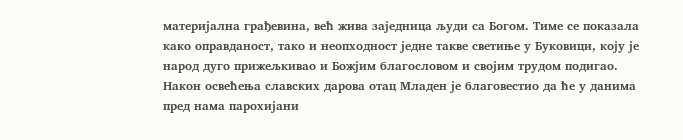материјална грађевина, већ жива заједница људи са Богом. Тиме се показала како оправданост, тако и неопходност једне такве светиње у Буковици, коју је народ дуго прижељкивао и Божјим благословом и својим трудом подигао. Након освећења славских дарова отац Младен је благовестио да ће у данима пред нама парохијани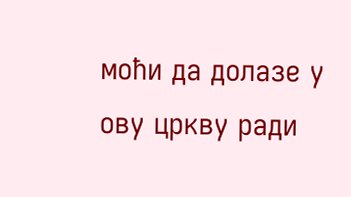моћи да долазе у ову цркву ради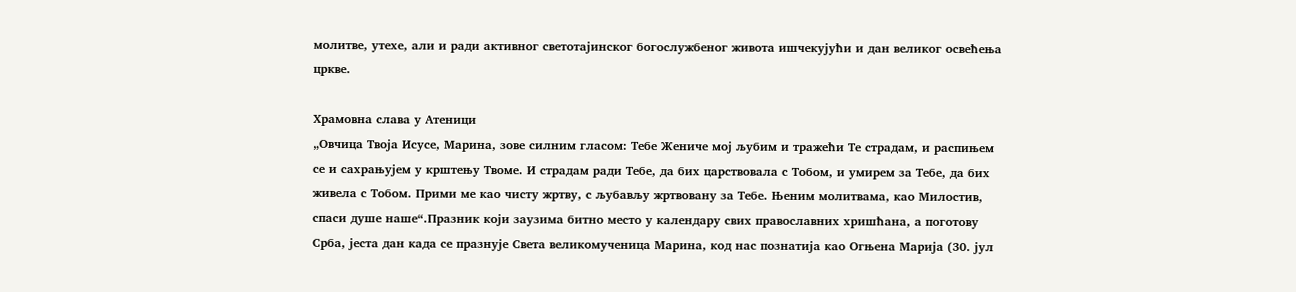молитве, утехе, али и ради активног светотајинског богослужбеног живота ишчекујући и дан великог освећења цркве.

Храмовна слава у Атеници
„Овчица Твоја Исусе, Марина, зове силним гласом: Тебе Жениче мој љубим и тражећи Те страдам, и распињем се и сахрањујем у крштењу Твоме. И страдам ради Тебе, да бих царствовала с Тобом, и умирем за Тебе, да бих живела с Тобом. Прими ме као чисту жртву, с љубављу жртвовану за Тебе. Њеним молитвама, као Милостив, спаси душе наше“.Празник који заузима битно место у календару свих православних хришћана, а поготову Срба, јеста дан када се празнује Света великомученица Марина, код нас познатија као Огњена Марија (30. јул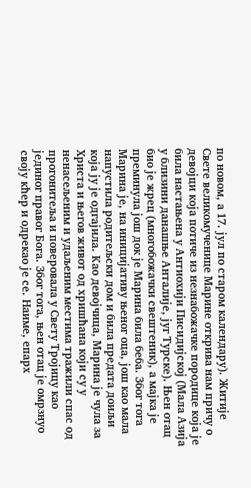по новом, а 17. јул по старом календару). Житије Свете великомученице Марине открива нам причу о девојци која потиче из незнабожачке породице која је била настањена у Антиохији Писидијској (Мала Азија у близини данашње Анталије, југ Турске). Њен отац био је жрец (многобожачки свештеник), а мајка је преминула још док је Марина била беба. Због тога Марина је, на иницијативу њеног оца, још као мала напустила родитељски дом и била предата доиљи која ју је одгајила. Као девојчица, Марина је чула за Христа и његов живот од хришћана који су у ненасељеним и удаљеним местима тражили спас од прогонитеља и поверовала у Свету Тројицу као јединог правог Бога. Због тога, њен отац је омрзнуо своју кћер и одрекао је се. Наиме, епарх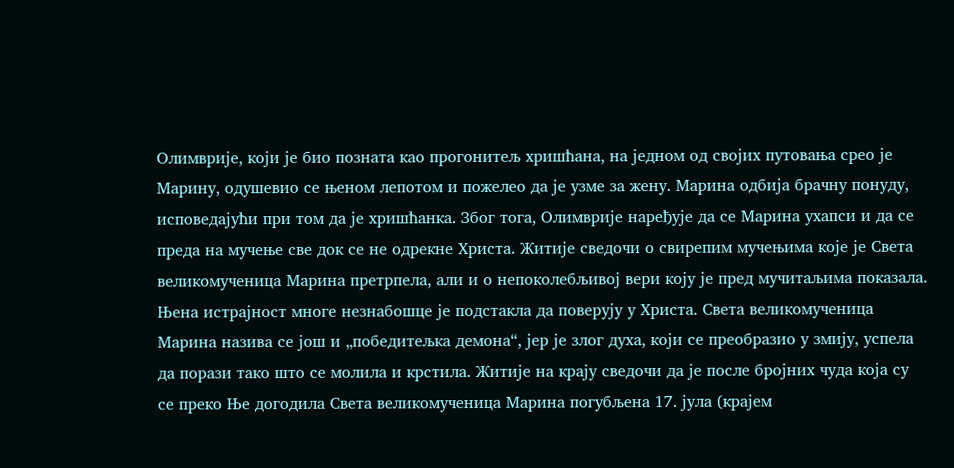Олимврије, који је био позната као прогонитељ хришћана, на једном од својих путовања срео је Марину, одушевио се њеном лепотом и пожелео да је узме за жену. Марина одбија брачну понуду, исповедајући при том да је хришћанка. Због тога, Олимврије наређује да се Марина ухапси и да се преда на мучење све док се не одрекне Христа. Житије сведочи о свирепим мучењима које је Света великомученица Марина претрпела, али и о непоколебљивој вери коју је пред мучитаљима показала. Њена истрајност многе незнабошце је подстакла да поверују у Христа. Света великомученица Марина назива се још и „победитељка демона“, јер је злог духа, који се преобразио у змију, успела да порази тако што се молила и крстила. Житије на крају сведочи да је после бројних чуда која су се преко Ње догодила Света великомученица Марина погубљена 17. јула (крајем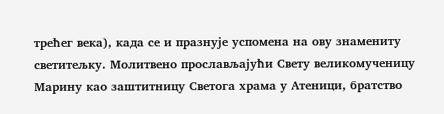трећег века), када се и празнује успомена на ову знамениту светитељку. Молитвено прослављајући Свету великомученицу Марину као заштитницу Светога храма у Атеници, братство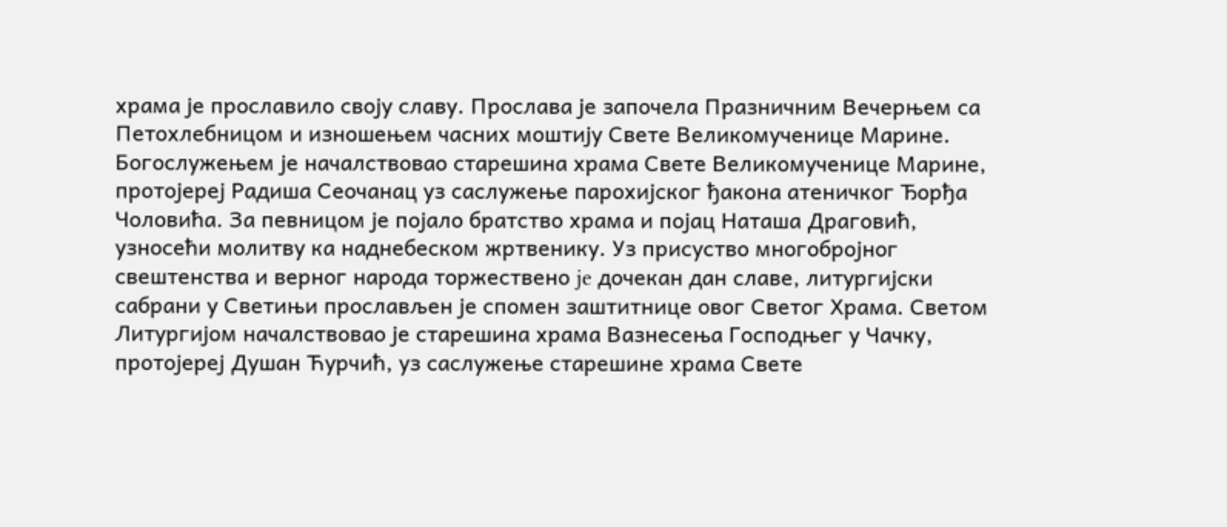храма је прославило своју славу. Прослава је започела Празничним Вечерњем са Петохлебницом и изношењем часних моштију Свете Великомученице Марине. Богослужењем је началствовао старешина храма Свете Великомученице Марине, протојереј Радиша Сеочанац уз саслужење парохијског ђакона атеничког Ђорђа Чоловића. За певницом је појало братство храма и појац Наташа Драговић, узносећи молитву ка наднебеском жртвенику. Уз присуство многобројног свештенства и верног народа торжествено je дочекан дан славе, литургијски сабрани у Светињи прослављен је спомен заштитнице овог Светог Храма. Светом Литургијом началствовао је старешина храма Вазнесења Господњег у Чачку, протојереј Душан Ћурчић, уз саслужење старешине храма Свете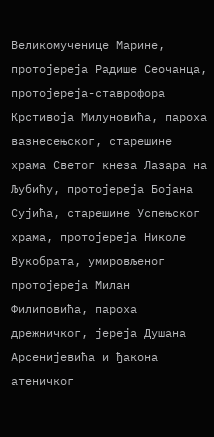Великомученице Марине, протојереја Радише Сеочанца, протојереја-ставрофора Крстивоја Милуновића, пароха вазнесењског, старешине храма Светог кнеза Лазара на Љубићу, протојереја Бојана Сујића, старешине Успењског храма, протојереја Николе Вукобрата, умировљеног протојереја Милан Филиповића, пароха дрежничког, јереја Душана Арсенијевића и ђакона атеничког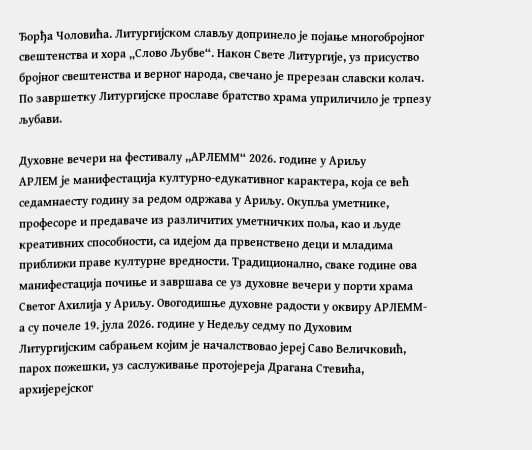Ђорђа Чоловића. Литургијском слављу допринело је појање многобројног свештенства и хора „Слово Љубве“. Након Свете Литургије, уз присуство бројног свештенства и верног народа, свечано је пререзан славски колач. По завршетку Литургијске прославе братство храма уприличило је трпезу љубави.

Духовне вечери на фестивалу ,,АРЛЕММ“ 2026. године у Ариљу
АРЛЕМ је манифестација културно-едукативног карактера, која се већ седамнаесту годину за редом одржава у Ариљу. Окупља уметнике, професоре и предаваче из различитих уметничких поља, као и људе креативних способности, са идејом да првенствено деци и младима приближи праве културне вредности. Традиционално, сваке године ова манифестација почиње и завршава се уз духовне вечери у порти храма Светог Ахилија у Ариљу. Овогодишње духовне радости у оквиру АРЛЕММ-а су почеле 19. јула 2026. године у Недељу седму по Духовим Литургијским сабрањем којим је началствовао јереј Саво Величковић, парох пожешки, уз саслуживање протојереја Драгана Стевића, архијерејског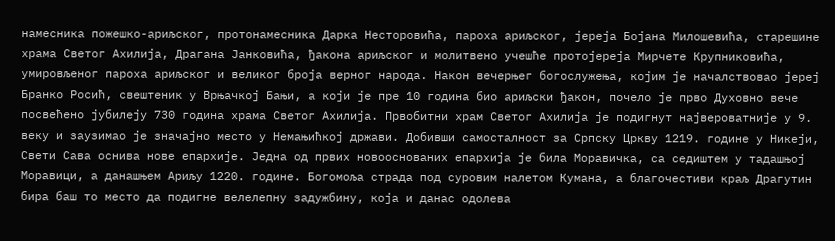намесника пожешко-ариљског, протонамесника Дарка Несторовића, пароха ариљског, јереја Бојана Милошевића, старешине храма Светог Ахилија, Драгана Јанковића, ђакона ариљског и молитвено учешће протојереја Мирчете Крупниковића, умировљеног пароха ариљског и великог броја верног народа. Након вечерњег богослужења, којим је началствовао јереј Бранко Росић, свештеник у Врњачкој Бањи, а који је пре 10 година био ариљски ђакон, почело је прво Духовно вече посвећено јубилеју 730 година храма Светог Ахилија. Првобитни храм Светог Ахилија је подигнут највероватније у 9. веку и заузимао је значајно место у Немањићкој држави. Добивши самосталност за Српску Цркву 1219. године у Никеји, Свети Сава оснива нове епархије. Једна од првих новооснованих епархија је била Моравичка, са седиштем у тадашњој Моравици, а данашњем Ариљу 1220. године. Богомоља страда под суровим налетом Кумана, а благочестиви краљ Драгутин бира баш то место да подигне велелепну задужбину, која и данас одолева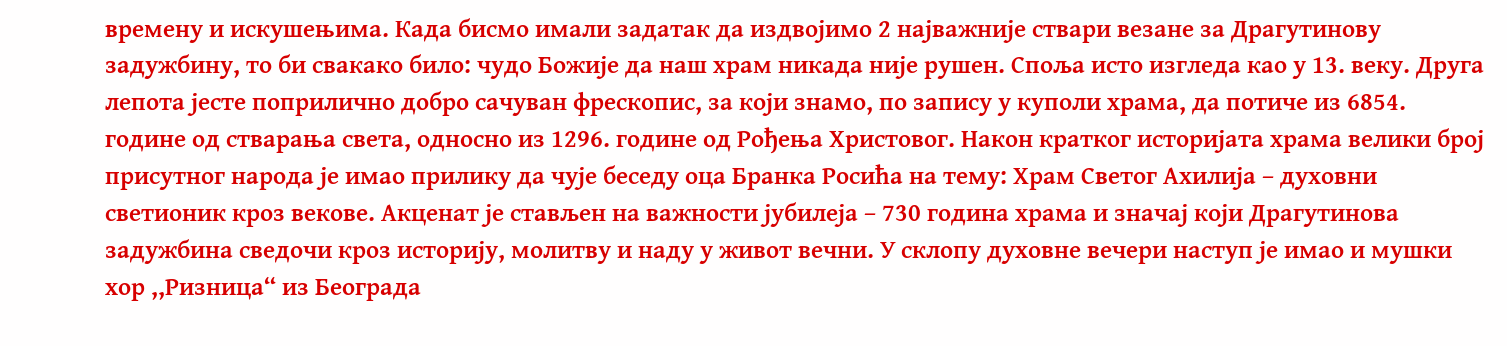времену и искушењима. Када бисмо имали задатак да издвојимо 2 најважније ствари везане за Драгутинову задужбину, то би свакако било: чудо Божије да наш храм никада није рушен. Споља исто изгледа као у 13. веку. Друга лепота јесте поприлично добро сачуван фрескопис, за који знамо, по запису у куполи храма, да потиче из 6854. године од стварања света, односно из 1296. године од Рођења Христовог. Након кратког историјата храма велики број присутног народа је имаo прилику да чује беседу оца Бранка Росића на тему: Храм Светог Ахилија – духовни светионик кроз векове. Акценат је стављен на важности јубилеја – 730 година храма и значај који Драгутинова задужбина сведочи кроз историју, молитву и наду у живот вечни. У склопу духовне вечери наступ је имао и мушки хор ,,Ризница“ из Београда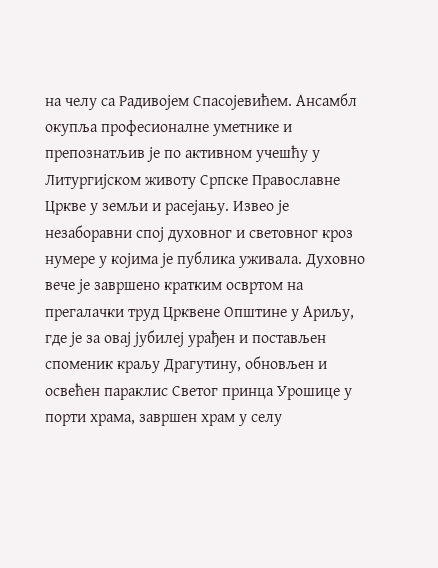на челу са Радивојем Спасојевићем. Ансамбл окупља професионалне уметнике и препознатљив је по активном учешћу у Литургијском животу Српске Православне Цркве у земљи и расејању. Извео је незаборавни спој духовног и световног кроз нумере у којима је публика уживала. Духовно вече је завршено кратким освртом на прегалачки труд Црквене Општине у Ариљу, где је за овај јубилеј урађен и постављен споменик краљу Драгутину, обновљен и освећен параклис Светог принца Урошице у порти храма, завршен храм у селу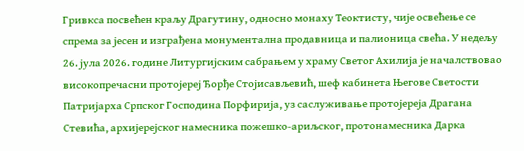Гривкса посвећен краљу Драгутину, односно монаху Теоктисту, чије освећење се спрема за јесен и изграђена монументална продавница и палионица свећа. У недељу 26. јула 2026. године Литургијским сабрањем у храму Светог Ахилија је началствовао високопречасни протојереј Ђорђе Стојисављевић, шеф кабинета Његове Светости Патријарха Српског Господина Порфирија, уз саслуживање протојереја Драгана Стевића, архијерејског намесника пожешко-ариљског, протонамесника Дарка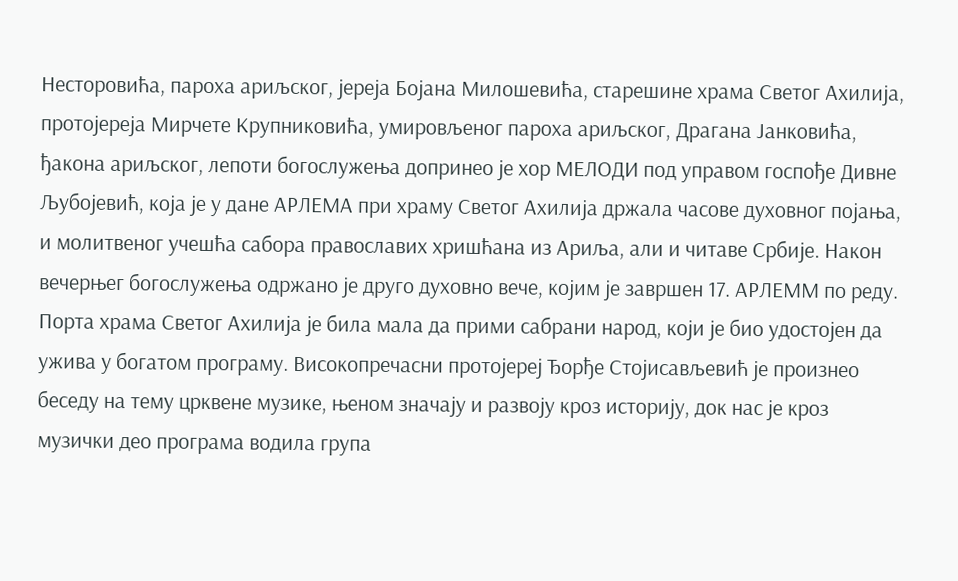Несторовића, пароха ариљског, јереја Бојана Милошевића, старешине храма Светог Ахилија, протојереја Мирчете Крупниковића, умировљеног пароха ариљског, Драгана Јанковића, ђакона ариљског, лепоти богослужења допринео је хор МЕЛОДИ под управом госпође Дивне Љубојевић, која је у дане АРЛЕМА при храму Светог Ахилија држала часове духовног појања, и молитвеног учешћа сабора православих хришћана из Ариља, али и читаве Србије. Након вечерњег богослужења одржано је друго духовно вече, којим је завршен 17. АРЛЕММ по реду. Порта храма Светог Ахилија је била мала да прими сабрани народ, који је био удостојен да ужива у богатом програму. Високопречасни протојереј Ђорђе Стојисављевић је произнео беседу на тему црквене музике, њеном значају и развоју кроз историју, док нас је кроз музички део програма водила група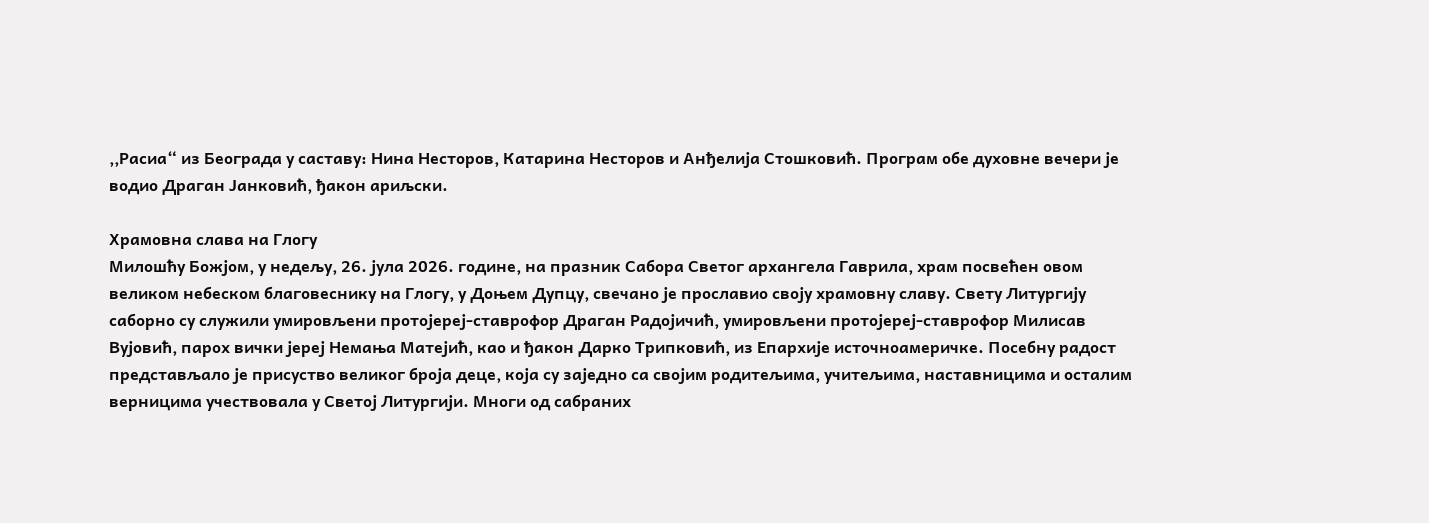,,Расиа“ из Београда у саставу: Нина Несторов, Катарина Несторов и Анђелија Стошковић. Програм обе духовне вечери је водио Драган Јанковић, ђакон ариљски.

Храмовна слава на Глогу
Милошћу Божјом, у недељу, 26. јула 2026. године, на празник Сабора Светог архангела Гаврила, храм посвећен овом великом небеском благовеснику на Глогу, у Доњем Дупцу, свечано је прославио своју храмовну славу. Свету Литургију саборно су служили умировљени протојереј-ставрофор Драган Радојичић, умировљени протојереј-ставрофор Милисав Вујовић, парох вички јереј Немања Матејић, као и ђакон Дарко Трипковић, из Епархије источноамеричке. Посебну радост представљало је присуство великог броја деце, која су заједно са својим родитељима, учитељима, наставницима и осталим верницима учествовала у Светој Литургији. Многи од сабраних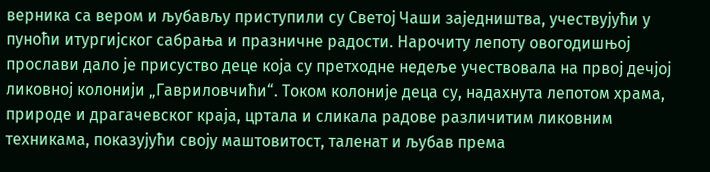верника са вером и љубављу приступили су Светој Чаши заједништва, учествујући у пуноћи итургијског сабрања и празничне радости. Нарочиту лепоту овогодишњој прослави дало је присуство деце која су претходне недеље учествовала на првој дечјој ликовној колонији „Гавриловчићи“. Током колоније деца су, надахнута лепотом храма, природе и драгачевског краја, цртала и сликала радове различитим ликовним техникама, показујући своју маштовитост, таленат и љубав према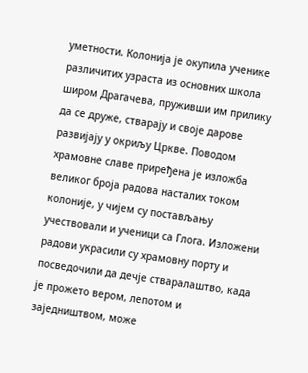уметности. Колонија је окупила ученике различитих узраста из основних школа широм Драгачева, пруживши им прилику да се друже, стварају и своје дарове развијају у окриљу Цркве. Поводом храмовне славе приређена је изложба великог броја радова насталих током колоније, у чијем су постављању учествовали и ученици са Глога. Изложени радови украсили су храмовну порту и посведочили да дечје стваралаштво, када је прожето вером, лепотом и заједништвом, може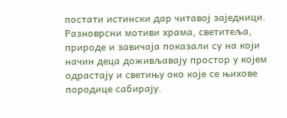постати истински дар читавој заједници. Разноврсни мотиви храма, светитеља, природе и завичаја показали су на који начин деца доживљавају простор у којем одрастају и светињу око које се њихове породице сабирају.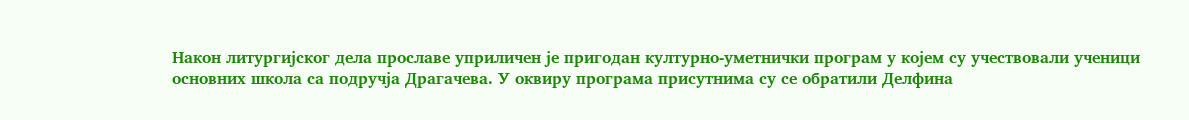Након литургијског дела прославе уприличен је пригодан културно-уметнички програм у којем су учествовали ученици основних школа са подручја Драгачева. У оквиру програма присутнима су се обратили Делфина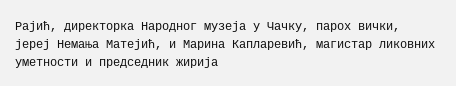Рајић, директорка Народног музеја у Чачку, парох вички, јереј Немања Матејић, и Марина Капларевић, магистар ликовних уметности и председник жирија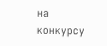на конкурсу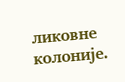ликовне колоније.